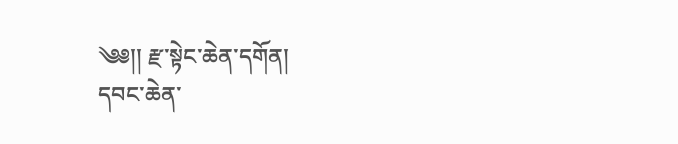༄༅།། རྫ་སྟེང་ཆེན་དགོན།
དབང་ཆེན་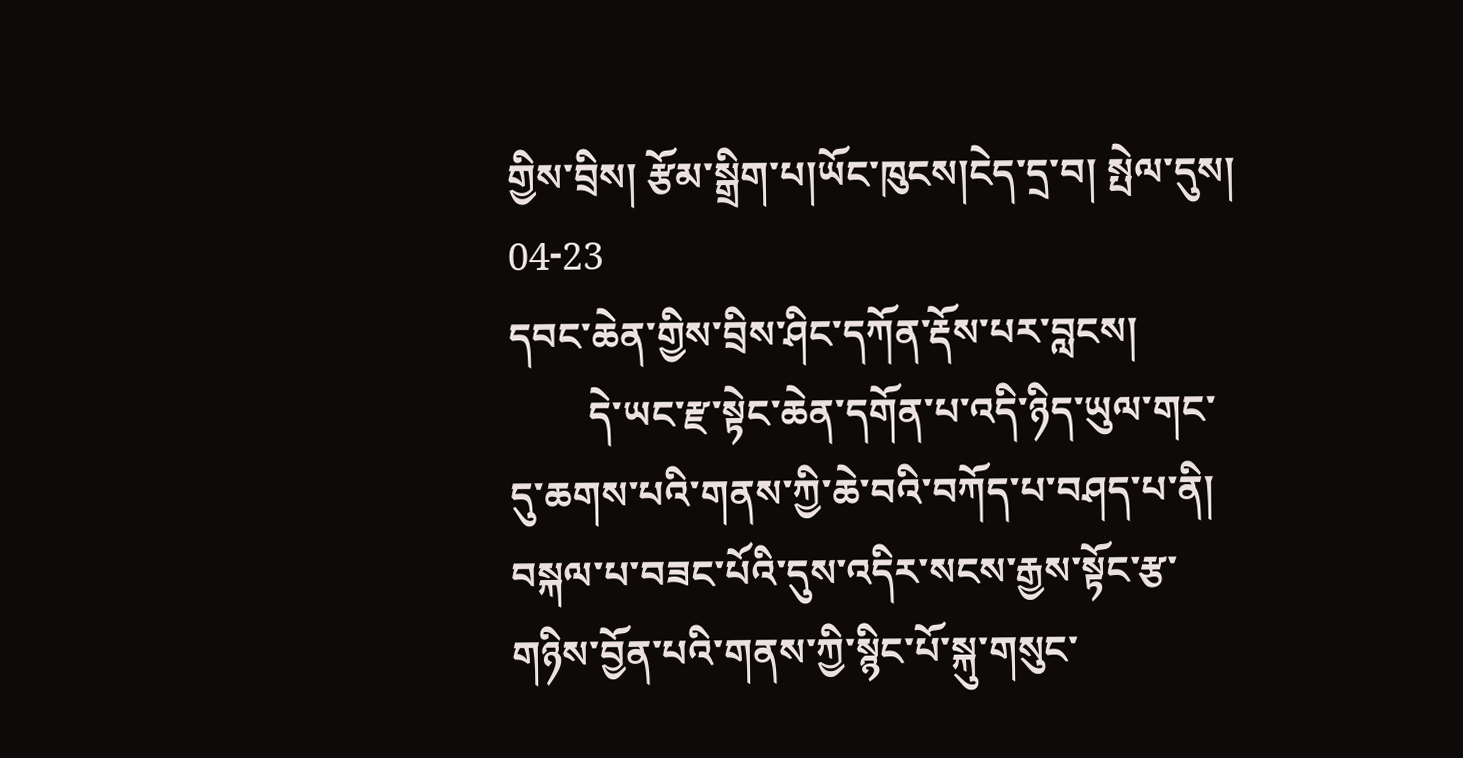གྱིས་བྲིས། རྩོམ་སྒྲིག་པ།ཡོང་ཁུངས།ངེད་དྲ་བ། སྤེལ་དུས། 04-23
དབང་ཆེན་གྱིས་བྲིས་ཤིང་དཀོན་རྡོས་པར་བླངས།
        དེ་ཡང་རྫ་སྟེང་ཆེན་དགོན་པ་འདི་ཉིད་ཡུལ་གང་དུ་ཆགས་པའི་གནས་ཀྱི་ཆེ་བའི་བཀོད་པ་བཤད་པ་ནི། བསྐལ་པ་བཟང་པོའི་དུས་འདིར་སངས་རྒྱས་སྟོང་རྩ་གཉིས་བྱོན་པའི་གནས་ཀྱི་སྙིང་པོ་སྐུ་གསུང་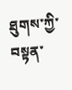ཐུགས་ཀྱི་བསྟན་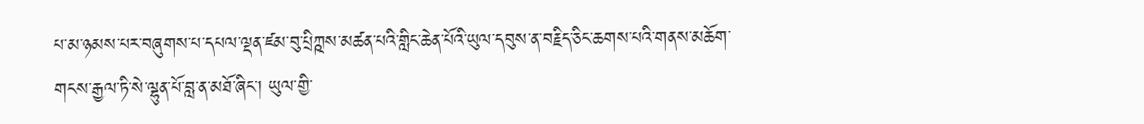པ་མ་ཉམས་པར་བཞུགས་པ་དཔལ་ལྡན་ཛམ་བུ་པྲིཀྵས་མཚན་པའི་གླིང་ཆེན་པོའི་ཡུལ་དབུས་ན་བརྗིད་ཅིང་ཆགས་པའི་གནས་མཆོག་གངས་རྒྱལ་ཏི་སེ་ལྷུན་པོ་བླ་ན་མཐོ་ཞིང་། ཡུལ་གྱི་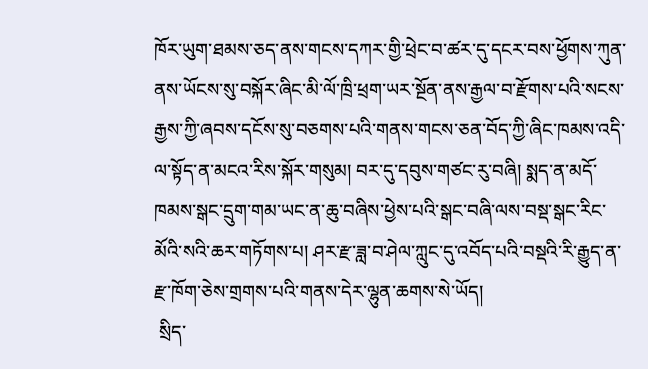ཁོར་ཡུག་ཐམས་ཅད་ནས་གངས་དཀར་གྱི་ཕྲེང་བ་ཚར་དུ་དངར་བས་ཕྱོགས་ཀུན་ནས་ཡོངས་སུ་བསྐོར་ཞིང་མི་ལོ་ཁྲི་ཕྲག་ཡར་སྔོན་ནས་རྒྱལ་བ་རྫོགས་པའི་སངས་རྒྱས་ཀྱི་ཞབས་དངོས་སུ་བཅགས་པའི་གནས་གངས་ཅན་བོད་ཀྱི་ཞིང་ཁམས་འདི་ལ་སྟོད་ན་མངའ་རིས་སྐོར་གསུམ། བར་དུ་དབུས་གཙང་རུ་བཞི། སྨད་ན་མདོ་ཁམས་སྒང་དྲུག་གམ་ཡང་ན་ཆུ་བཞིས་ཕྱེས་པའི་སྒང་བཞི་ལས་བསྡ་སྒང་རིང་མོའི་སའི་ཆར་གཏོགས་པ། ཤར་རྫ་ཟླ་བ་ཤེལ་ཀླུང་དུ་འབོད་པའི་བསྡའི་རི་རྒྱུད་ན་རྫ་ཁོག་ཅེས་གྲགས་པའི་གནས་དེར་ལྷུན་ཆགས་སེ་ཡོད།
 སྲིད་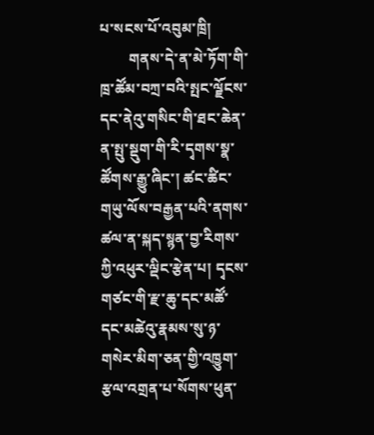པ་སངས་པོ་འབུམ་ཁྲི།
        གནས་དེ་ན་མེ་ཏོག་གི་ཁྲ་ཚོམ་བཀྲ་བའི་སྤང་ལྗོངས་དང་ནེའུ་གསིང་གི་ཐང་ཆེན་ན་སྤུ་སྡུག་གི་རི་དྭགས་སྣ་ཚོགས་རྒྱུ་ཞིང་། ཚང་ཚིང་གཡུ་ལོས་བརྒྱན་པའི་ནགས་ཚལ་ན་སྐད་སྙན་བྱ་རིགས་ཀྱི་འཕུར་ལྡིང་རྩེན་པ། དྭངས་གཙང་གི་རྫ་ཆུ་དང་མཚོ་དང་མཚེའུ་རྣམས་སུ་ཉ་གསེར་མིག་ཅན་གྱི་འཁྱུག་རྩལ་འགྲན་པ་སོགས་ཕུན་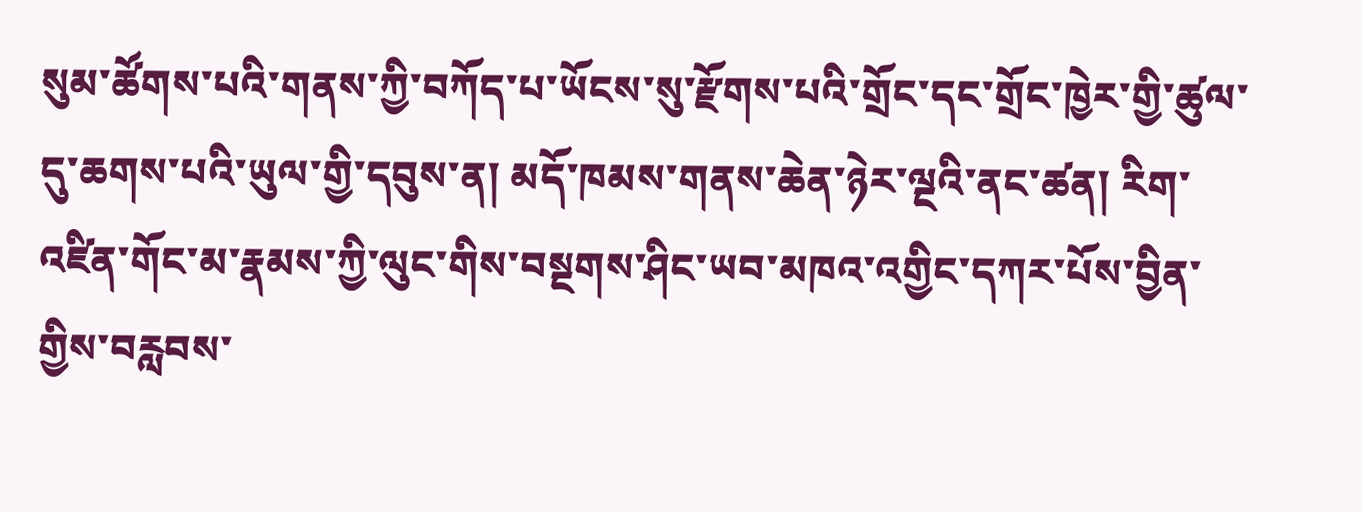སུམ་ཚོགས་པའི་གནས་ཀྱི་བཀོད་པ་ཡོངས་སུ་རྫོགས་པའི་གྲོང་དང་གྲོང་ཁྱེར་གྱི་ཚུལ་དུ་ཆགས་པའི་ཡུལ་གྱི་དབུས་ན། མདོ་ཁམས་གནས་ཆེན་ཉེར་ལྔའི་ནང་ཚན། རིག་འཛིན་གོང་མ་རྣམས་ཀྱི་ལུང་གིས་བསྔགས་ཤིང་ཡབ་མཁའ་འགྱིང་དཀར་པོས་བྱིན་གྱིས་བརླབས་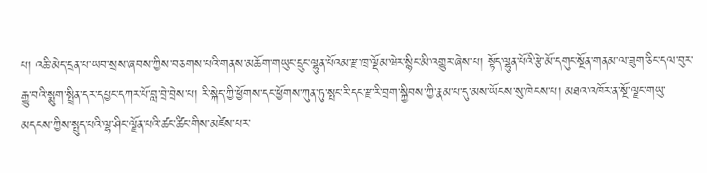པ། འཆི་མེད་དྲན་པ་ཡབ་སྲས་ཞབས་ཀྱིས་བཅགས་པའི་གནས་མཆོག་གཡུང་དྲུང་ལྷུན་པོའམ་རྫ་ཁྲ་ལྡོམ་ཝེར་སྙིང་མི་འགྱུར་ཞེས་པ། སྟོད་ལྷུན་པོའི་རྩེ་མོ་དགུང་སྔོན་གནམ་ལ་ཟུག་ཅིང་དལ་བུར་རྒྱུ་བའི་སྨུག་སྤྲིན་དར་དཔྱང་དཀར་པོ་བླ་བྲེ་བྲེས་པ། རི་སྐེད་ཀྱི་ཕྱོགས་དང་ཕྱོགས་ཀུན་ཏུ་སྤང་རི་དང་རྫ་རི་བྲག་སྐྱིབས་ཀྱི་རྣམ་པ་དུ་མས་ཡོངས་སུ་ཁེངས་པ། མཐའ་འཁོར་ན་སྔོ་ལྗང་གཡུ་མདངས་ཀྱིས་སྤུད་པའི་ལྷ་ཤིང་ལྗོན་པའི་ཚང་ཚིང་གིས་མཛེས་པར་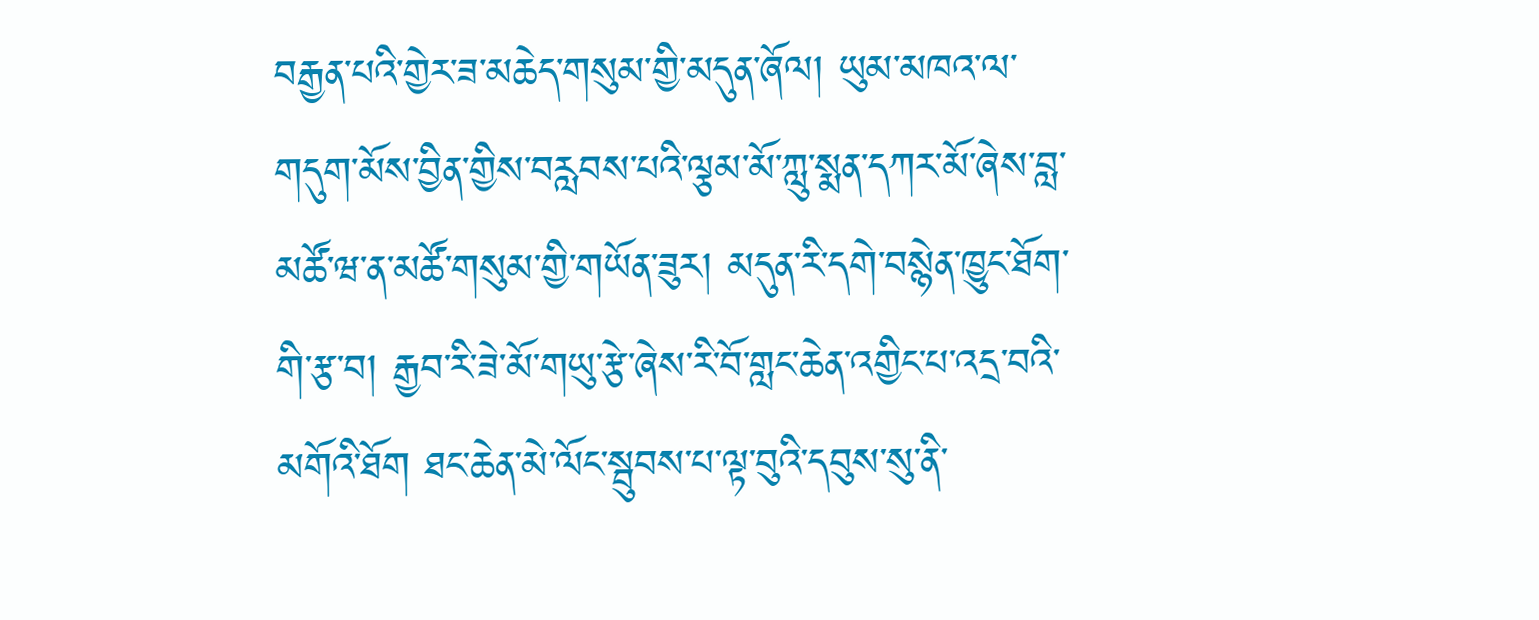བརྒྱན་པའི་གྱེར་ཟ་མཆེད་གསུམ་གྱི་མདུན་ཞོལ། ཡུམ་མཁའ་ལ་གདུག་མོས་བྱིན་གྱིས་བརླབས་པའི་ལྕམ་མོ་ཀླུ་སྨན་དཀར་མོ་ཞེས་བླ་མཚོ་ཝ་ན་མཚོ་གསུམ་གྱི་གཡོན་ཟུར། མདུན་རི་དགེ་བསྙེན་ཁྱུང་ཐོག་གི་རྩ་བ། རྒྱབ་རི་ཟེ་མོ་གཡུ་རྩེ་ཞེས་རི་བོ་གླང་ཆེན་འགྱིང་པ་འདྲ་བའི་མགོའི་ཐོག ཐང་ཆེན་མེ་ལོང་སྦུབས་པ་ལྟ་བུའི་དབུས་སུ་ནི་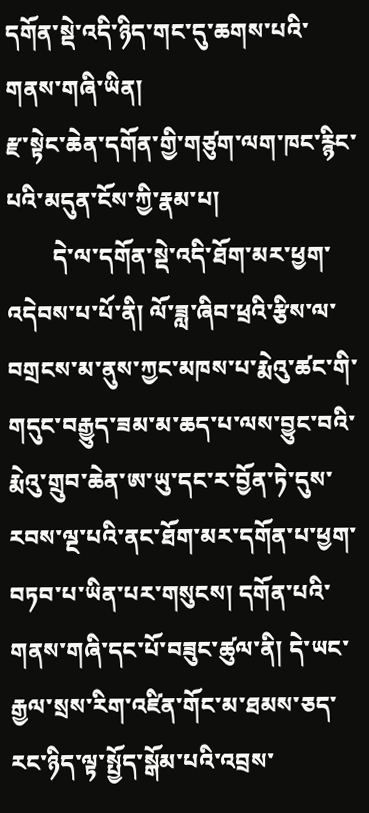དགོན་སྡེ་འདི་ཉིད་གང་དུ་ཆགས་པའི་གནས་གཞི་ཡིན།
རྫ་སྟེང་ཆེན་དགོན་གྱི་གཙུག་ལག་ཁང་རྙིང་པའི་མདུན་ངོས་ཀྱི་རྣམ་པ།
        དེ་ལ་དགོན་སྡེ་འདི་ཐོག་མར་ཕྱག་འདེབས་པ་པོ་ནི། ལོ་ཟླ་ཞིབ་ཕྲའི་རྩིས་ལ་བགྲངས་མ་ནུས་ཀྱང་མཁས་པ་རྨེའུ་ཚང་གི་གདུང་བརྒྱུད་ཟམ་མ་ཆད་པ་ལས་བྱུང་བའི་རྨེའུ་གྲུབ་ཆེན་ཨ་ཡུ་དང་ར་བྱོན་ཏེ་དུས་རབས་ལྔ་པའི་ནང་ཐོག་མར་དགོན་པ་ཕྱག་བཏབ་པ་ཡིན་པར་གསུངས། དགོན་པའི་གནས་གཞི་དང་པོ་བཟུང་ཚུལ་ནི། དེ་ཡང་རྒྱལ་སྲས་རིག་འཛིན་གོང་མ་ཐམས་ཅད་རང་ཉིད་ལྟ་སྤྱོད་སྒོམ་པའི་འབྲས་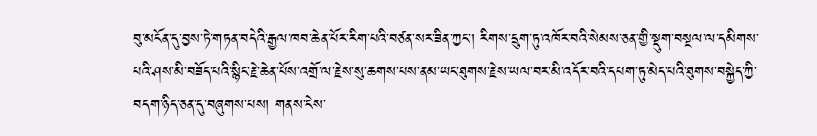བུ་མངོན་དུ་བྱས་ཏེ་གཏན་བདེའི་རྒྱལ་ཁབ་ཆེན་པོར་རིག་པའི་བཙན་སར་ཟིན་ཀྱང་། རིགས་དྲུག་ཏུ་འཁོར་བའི་སེམས་ཅན་གྱི་སྡུག་བསྔལ་ལ་དམིགས་པའི་ཤས་མི་བཟོད་པའི་སྙིང་རྗེ་ཆེན་པོས་འགྲོ་ལ་རྗེས་སུ་ཆགས་པས་ནམ་ཡང་ཐུགས་རྗེས་ཡལ་བར་མི་འདོར་བའི་དཔག་ཏུ་མེད་པའི་ཐུགས་བསྐྱེད་ཀྱི་བདག་ཉིད་ཅན་དུ་བཞུགས་པས། གནས་ངེས་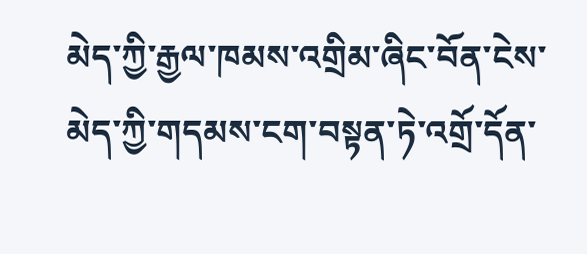མེད་ཀྱི་རྒྱལ་ཁམས་འགྲིམ་ཞིང་བོན་ངེས་མེད་ཀྱི་གདམས་ངག་བསྟན་ཏེ་འགྲོ་དོན་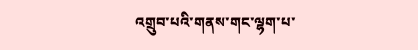འགྲུབ་པའི་གནས་གང་ལྷག་པ་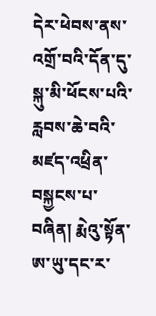དེར་ཕེབས་ནས་འགྲོ་བའི་དོན་དུ་སྐུ་མི་ཕོངས་པའི་རླབས་ཆེ་བའི་མཛད་འཕྲིན་བསྐྱངས་པ་བཞིན། རྨེའུ་སྟོན་ཨ་ཡུ་དང་ར་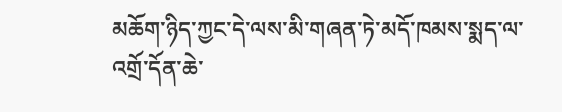མཆོག་ཉིད་ཀྱང་དེ་ལས་མི་གཞན་ཏེ་མདོ་ཁམས་སྨད་ལ་འགྲོ་དོན་ཆེ་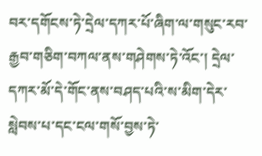བར་དགོངས་ཏེ་དྲེལ་དཀར་པོ་ཞིག་ལ་གསུང་རབ་རྒྱབ་གཅིག་བཀལ་ནས་གཤེགས་ཏེ་འོང་། དྲེལ་དཀར་མོ་དེ་གོང་ནས་བཤད་པའི་ས་མིག་དེར་སླེབས་པ་དང་ངལ་གསོ་བྱས་ཏེ་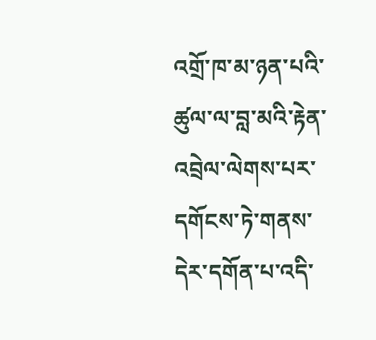འགྲོ་ཁ་མ་ཉན་པའི་ཚུལ་ལ་བླ་མའི་རྟེན་འབྲེལ་ལེགས་པར་དགོངས་ཏེ་གནས་དེར་དགོན་པ་འདི་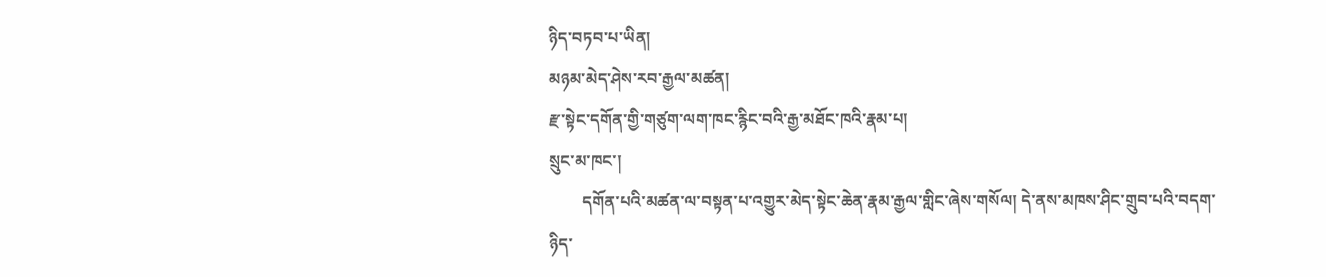ཉིད་བཏབ་པ་ཡིན།
མཉམ་མེད་ཤེས་རབ་རྒྱལ་མཚན།
རྫ་སྟེང་དགོན་གྱི་གཙུག་ལག་ཁང་རྙིང་བའི་རྒྱ་མཐོང་ཁའི་རྣམ་པ།
སྲུང་མ་ཁང་།
        དགོན་པའི་མཚན་ལ་བསྟན་པ་འགྱུར་མེད་སྟེང་ཆེན་རྣམ་རྒྱལ་གླིང་ཞེས་གསོལ། དེ་ནས་མཁས་ཤིང་གྲུབ་པའི་བདག་ཉིད་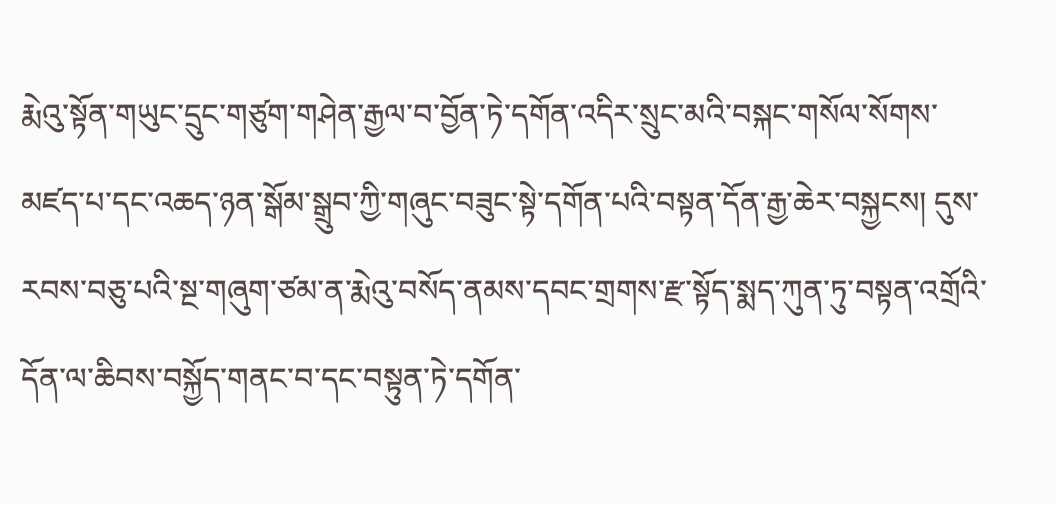རྨེའུ་སྟོན་གཡུང་དྲུང་གཙུག་གཤེན་རྒྱལ་བ་བྱོན་ཏེ་དགོན་འདིར་སྲུང་མའི་བསྐང་གསོལ་སོགས་མཛད་པ་དང་འཆད་ཉན་སྒོམ་སྒྲུབ་ཀྱི་གཞུང་བཟུང་སྟེ་དགོན་པའི་བསྟན་དོན་རྒྱ་ཆེར་བསྐྱངས། དུས་རབས་བཅུ་པའི་སྔ་གཞུག་ཙམ་ན་རྨེའུ་བསོད་ནམས་དབང་གྲགས་རྫ་སྟོད་སྨད་ཀུན་ཏུ་བསྟན་འགྲོའི་དོན་ལ་ཆིབས་བསྐྱོད་གནང་བ་དང་བསྟུན་ཏེ་དགོན་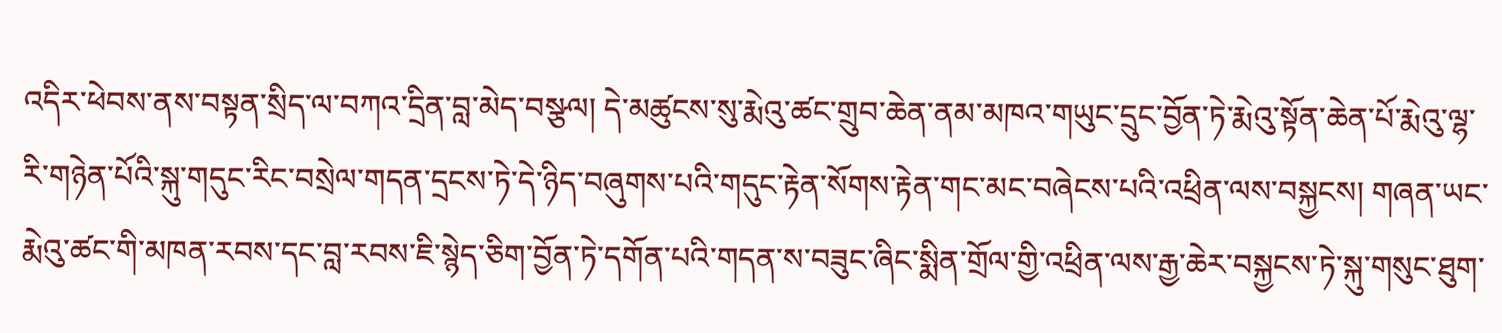འདིར་ཕེབས་ནས་བསྟན་སྲིད་ལ་བཀའ་དྲིན་བླ་མེད་བསྩལ། དེ་མཚུངས་སུ་རྨེའུ་ཚང་གྲུབ་ཆེན་ནམ་མཁའ་གཡུང་དྲུང་བྱོན་ཏེ་རྨེའུ་སྟོན་ཆེན་པོ་རྨེའུ་ལྷ་རི་གཉེན་པོའི་སྐུ་གདུང་རིང་བསྲེལ་གདན་དྲངས་ཏེ་དེ་ཉིད་བཞུགས་པའི་གདུང་རྟེན་སོགས་རྟེན་གང་མང་བཞེངས་པའི་འཕྲིན་ལས་བསྐྱངས། གཞན་ཡང་རྨེའུ་ཚང་གི་མཁན་རབས་དང་བླ་རབས་ཇི་སྙེད་ཅིག་བྱོན་ཏེ་དགོན་པའི་གདན་ས་བཟུང་ཞིང་སྨིན་གྲོལ་གྱི་འཕྲིན་ལས་རྒྱ་ཆེར་བསྐྱངས་ཏེ་སྐུ་གསུང་ཐུག་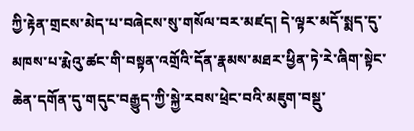ཀྱི་རྟེན་གྲངས་མེད་པ་བཞེངས་སུ་གསོལ་བར་མཛད། དེ་ལྟར་མདོ་སྨད་དུ་མཁས་པ་རྨེའུ་ཚང་གི་བསྟན་འགྲོའི་དོན་རྣམས་མཐར་ཕྱིན་ཏེ་རེ་ཞིག་སྟེང་ཆེན་དགོན་དུ་གདུང་བརྒྱུད་ཀྱི་སྐྱེ་རབས་ཕྲེང་བའི་མཇུག་བསྡུ་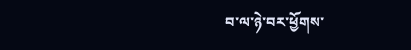བ་ལ་ཉེ་བར་ཕྱོགས་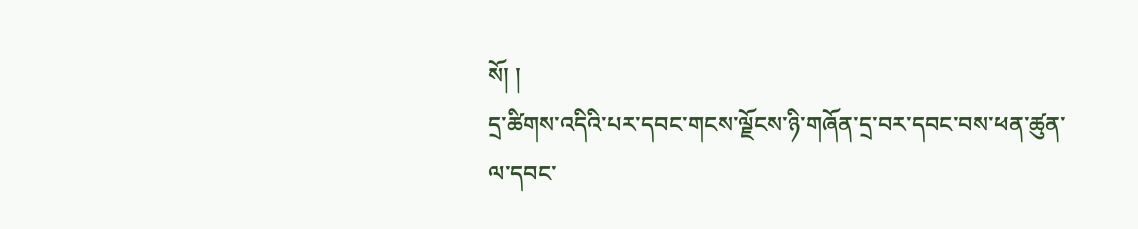སོ། །
དྲ་ཚིགས་འདིའི་པར་དབང་གངས་ལྗོངས་ཉི་གཞོན་དྲ་བར་དབང་བས་ཕན་ཚུན་ལ་དབང་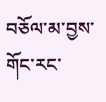བཅོལ་མ་བྱས་གོང་རང་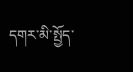དགར་མི་སྤྱོད་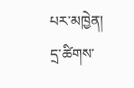པར་མཁྱེན།
དྲ་ཚིགས་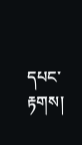དཔང་རྟགས།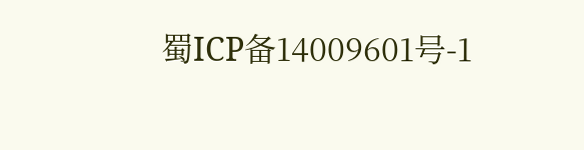蜀ICP备14009601号-1